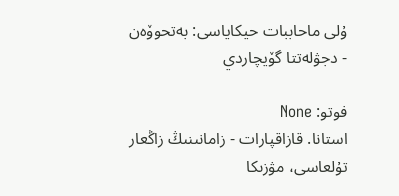ۇلى ماحاببات حيكاياسى: بەتحوۆەن - دجۋلەتتا گۆيچاردي

فوتو: None
استانا. قازاقپارات - زامانىنىڭ زاڭعار تۇلعاسى، مۋزىكا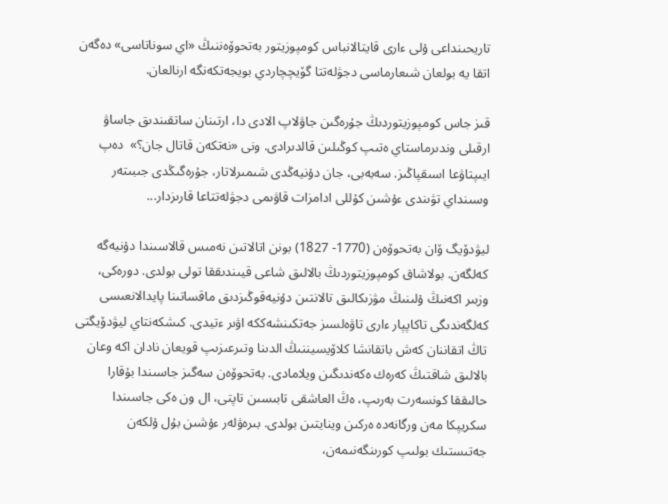تاريحىنداعى ۇلى ءارى قايتالانباس كومپوزيتور بەتحوۆەننىڭ «اي سوناتاسى» دەگەن اتقا يە بولعان شىعارماسى دجۋلەتتا گۆيچچاردي بويجەتكەنگە ارنالعان.

قىز جاس كومپوزيتوردىڭ جۇرەگىن جاۋلاپ الادى دا، ارتىنان ساتقىندىق جاساۋ ارقىلى وندىرماستاي ەتىپ كوڭىلىن قالدىرادى. ونى «نەتكەن قاتال جان؟»  دەپ ايىپتاۋعا اسىقپاڭىز. سەبەبى، جان دۇنيەڭدى شىمىرلاتار، جۇرەگىڭدى جىبىتەر وسىنداي تۋىندى ءۇشىن كۇللى ادامزات قاۋىمى دجۋلەتتاعا قارىزدار...

ليۋدۆيگ ۆان بەتحوۆەن (1770- 1827) بونن اتالاتىن نەمىس قالاسىندا دۇنيەگە كەلگەن. بولاشاق كومپوزيتوردىڭ بالالىق شاعى قيىندىققا تولى بولدى. دورەكى، وزبىر اكەنىڭ ۇلىنىڭ مۋزىكالىق تالانتىن دۇنيەقوڭىزدىق ماقساتىنا پايدالانعىسى كەلگەندىگى تاكاپپار ءارى تاۋەلسىز جەتكىنشەككە اۋىر ءتيدى. كىشكەنتاي ليۋدۆيگتى تاڭ اتقاننان كەش باتقانشا كلاۆيسيننىڭ الدىنا وتىرعىزىپ قويعان نادان اكە وعان بالالىق شاقتىڭ كەرەك ەكەندىگىن ويلامادى. بەتحوۆەن سەگىز جاسىندا بۇقارا حالىققا كونسەرت بەرىپ، ەڭ العاشقى تابىسىن تاپتى، ال ون ەكى جاسىندا سكريپكا مەن ورگانەدە ەركىن وينايتىن بولدى. بىرەۋلەر ءۇشىن بۇل ۇلكەن جەتىستىك بولىپ كورىنگەنىمەن،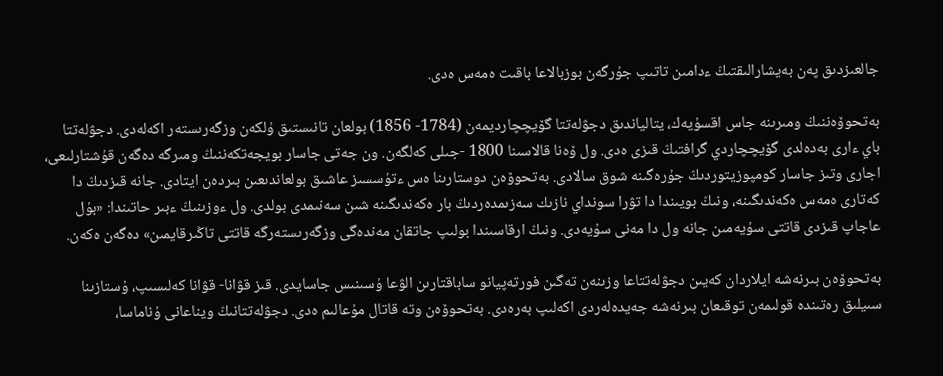جالعىزدىق پەن بەيشارالىقتىڭ ءدامىن تاتىپ جۇرگەن بوزبالاعا باقىت ەمەس ەدى.

بەتحوۆەننىڭ ومىرىنە جاس اقسۇيەك، يتالياندىق دجۋلەتتا گۆيچچارديمەن (1784- 1856) بولعان تانىستىق ۇلكەن وزگەرىستەر اكەلەدى. دجۋلەتتا باي ءارى بەدەلدى گۆيچچاردي گرافتىڭ قىزى ەدى. ول ۆەنا قالاسىنا 1800 -جىلى كەلگەن. ون جەتى جاسار بويجەتكەننىڭ ومىرگە دەگەن قۇشتارلىعى، اجارى وتىز جاسار كومپوزيتوردىڭ جۇرەگىنە شوق سالادى. بەتحوۆەن دوستارىنا ەس ءتۇسسىز عاشىق بولعاندىعىن بىردەن ايتادى. جانە قىزدىڭ دا كەتارى ەمەس ەكەندىگىنە، ونىڭ بويىندا دا تۋرا سونداي نازىك سەزىمدەردىڭ بار ەكەندىگىنە شىن سەنىمدى بولدى. ول ءوزىنىڭ ءبىر حاتىندا: «بۇل عاجاپ قىزدى قاتتى سۇيەمىن جانە ول دا مەنى سۇيەدى. ونىڭ ارقاسىندا بولىپ جاتقان مەندەگى وزگەرىستەرگە قاتتى تاڭىرقايمىن» دەگەن ەكەن.

بەتحوۆەن بىرنەشە ايلاردان كەيىن دجۋلەتتاعا وزىنەن تەگىن فورتەپيانو ساباقتارىن الۋعا ۇسىنىس جاسايدى. قىز قۋانا- قۋانا كەلىسىپ، ۇستازىنا سىيلىق رەتىندە قولىمەن توقىعان بىرنەشە جەيدەلەردى اكەلىپ بەرەدى. بەتحوۆەن وتە قاتال مۇعالىم ەدى. دجۋلەتتانىڭ ويناعانى ۇناماسا،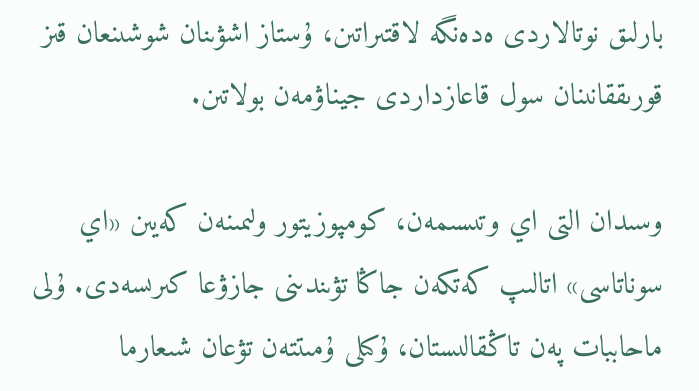بارلىق نوتالاردى ەدەنگە لاقتىراتىن، ۇستاز اشۋىنان شوشىنعان قىز قورىققانىنان سول قاعازداردى جيناۋمەن بولاتىن.

وسىدان التى اي وتىسىمەن، كومپوزيتور ولىمىنەن كەيىن «اي سوناتاسى» اتالىپ كەتكەن جاڭا تۋىندىنى جازۋعا كىرىسەدى. ۇلى ماحاببات پەن تاڭقالىستان، ۇكىلى ۇمىتتەن تۋعان شىعارما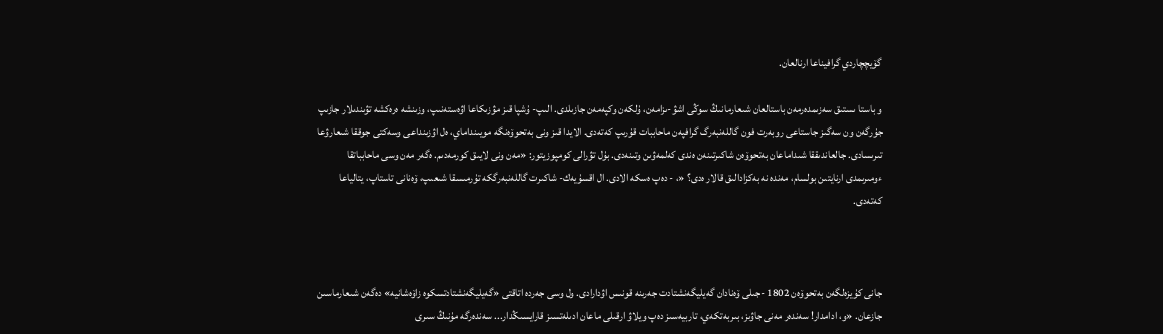گۆيچچاردي گرافيناعا ارنالعان.

و باستا ىستىق سەزىمدەرمەن باستالعان شىعارمانىڭ سوڭى اشۋ-ىزامەن، ۇلكەن وكپەمەن جازىلدى. الىپ- ۇشپا قىز مۋزىكاعا اۋەستەنىپ، وزىنشە ەرەكشە تۋىندىلار جازىپ جۇرگەن ون سەگىز جاستاعى روبەرت فون گاللەنبەرگ گرافپەن ماحاببات قۇرىپ كەتەدى. الايدا قىز ونى بەتحوۆەنگە مويىنداماي، ەل اۋزىنداعى وسەكتى جوققا شىعارۋعا تىرىسادى. جالعاندىققا شىداماعان بەتحوۆەن شاكىرتىنەن ەندى كەلمەۋىن وتىنەدى. بۇل تۋرالى كومپوزيتور: «مەن ونى لايىق كورمەدىم. ەگەر مەن وسى ماحابباتقا ءومىرىمدى ارنايتىن بولسام، مەندە نە بەكزادالىق قالار ەدى؟ «، - دەپ ەسكە الادى. ال اقسۇيەك- شاكىرت گاللەنبەرگكە تۇرمىسقا شىعىپ، ۆەنانى تاستاپ، يتالياعا كەتەدى.



جانى كۇيزەلگەن بەتحوۆەن 1802 -جىلى ۆەنادان گەيليگەنشتادت جەرىنە قونىس اۋدارادى. ول وسى جەردە اتاقتى «گەيليگەنشتادتسكوە زاۆەشانيە» دەگەن شىعارماسىن جازعان. «و، ادامدار! سەندەر مەنى جاۋىز، بىربەتكەي، تاربيەسىز دەپ ويلاۋ ارقىلى ماعان ادىلەتسىز قارايسىڭدار... سەندەرگە مۇنىڭ سىرى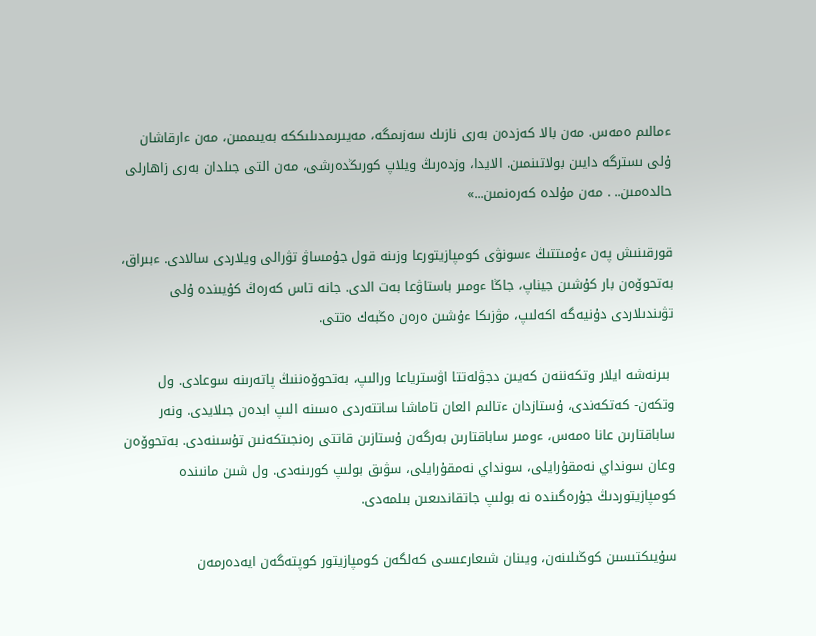ءمالىم ەمەس. مەن بالا كەزدەن بەرى نازىك سەزىمگە، مەيىرىمدىلىككە بەيىممىن، مەن ءارقاشان ۇلى ىسترگە دايىن بولاتىنمىن. الايدا، وزدەرىڭ ويلاپ كورىڭدەرشى، مەن التى جىلدان بەرى زاھارلى حالدەمىن.. . مەن مۇلدە كەرەنمىن...»

قورقىنىش پەن ءۇمىتتىڭ ءسونۋى كومپازيتورعا وزىنە قول جۇمساۋ تۋرالى ويلاردى سالادى. ءبىراق، بەتحوۆەن بار كۇشىن جيناپ، جاڭا ءومىر باستاۋعا بەت الدى. جانە تاس كەرەڭ كۇيىندە ۇلى تۋىندىلاردى دۇنيەگە اكەلىپ، مۋزىكا ءۇشىن ەرەن ەڭبەك ەتتى.

 بىرنەشە ايلار وتكەننەن كەيىن دجۋلەتتا اۋسترياعا ورالىپ، بەتحوۆەننىڭ پاتەرىنە سوعادى. ول وتكەن- كەتكەندى، ۇستازدان ءتالىم العان تاماشا ساتتەردى ەسىنە الىپ ابدەن جىلايدى. ونەر ساباقتارىن عانا ەمەس، ءومىر ساباقتارىن بەرگەن ۇستازىن قاتتى رەنجىتكەنىن تۇسىنەدى. بەتحوۆەن وعان سونداي نەمقۇرايلى، سونداي نەمقۇرايلى، سۋىق بولىپ كورىنەدى. ول شىن مانىندە كومپازيتوردىڭ جۇرەگىندە نە بولىپ جاتقاندىعىن بىلمەدى.

سۇيىكتىسىن كوڭىلىنەن، ويىنان شىعارعىسى كەلگەن كومپازيتور كوپتەگەن ايەدەرمەن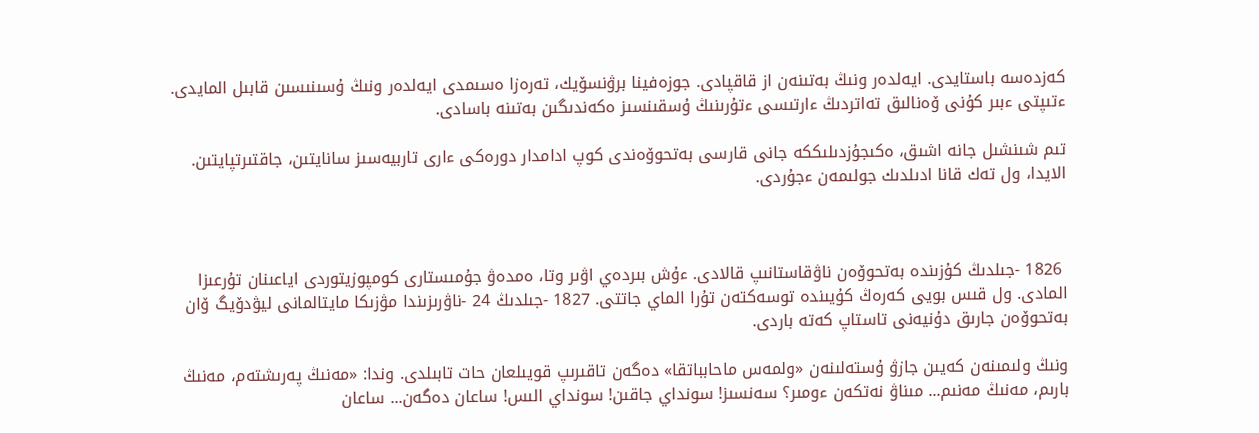كەزدەسە باستايدى. ايەلدەر ونىڭ بەتىنەن از قاقپادى. جوزەفينا برۋنسۆيك، تەرەزا ەسىمدى ايەلدەر ونىڭ ۇسىنىسىن قابىل المايدى. ءتىپتى ءبىر كۇنى ۆەنالىق تەاتردىڭ ءارتىسى ءتۇرىنىڭ ۇسقىنسىز ەكەندىگىن بەتىنە باسادى.

تىم شىنشىل جانە اشىق، ەكىجۇزدىلىككە جانى قارسى بەتحوۆەندى كوپ ادامدار دورەكى ءارى تاربيەسىز سانايتىن، جاقتىرتپايتىن. الايدا، ول تەك قانا ادىلدىك جولىمەن ءجۇردى.



 1826 -جىلدىڭ كۇزىندە بەتحوۆەن ناۋقاستانىپ قالادى. ءۇش بىردەي اۋىر وتا، ەمدەۋ جۇمىستارى كومپوزيتوردى اياعىنان تۇرعىزا المادى. ول قىس بويى كەرەڭ كۇيىندە توسەكتەن تۇرا الماي جاتتى. 1827 -جىلدىڭ 24 -ناۋرىزىندا مۋزىكا مايتالمانى ليۋدۆيگ ۆان بەتحوۆەن جارىق دۇنيەنى تاستاپ كەتە باردى.

ونىڭ ولىمىنەن كەيىن جازۋ ۇستەلىنەن «ولمەس ماحابباتقا» دەگەن تاقىرىپ قويىلعان حات تابىلدى. وندا: «مەنىڭ پەرىشتەم، مەنىڭ بارىم، مەنىڭ مەنىم... مىناۋ نەتكەن ءومىر؟ سەنسىز! سونداي جاقىن! سونداي الىس! ساعان دەگەن... ساعان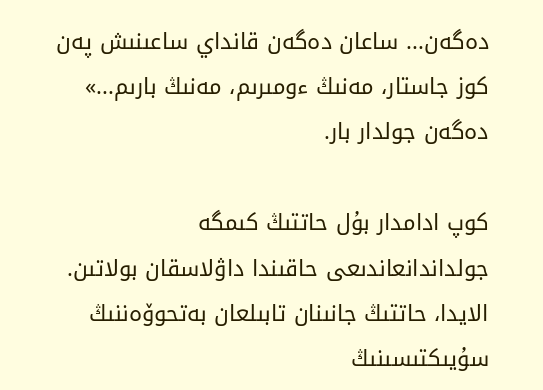دەگەن... ساعان دەگەن قانداي ساعىنىش پەن كوز جاستار، مەنىڭ ءومىرىم، مەنىڭ بارىم...» دەگەن جولدار بار.

كوپ ادامدار بۇل حاتتىڭ كىمگە جولداندانعاندىعى حاقىندا داۋلاسقان بولاتىن. الايدا، حاتتىڭ جانىنان تابىلعان بەتحوۆەننىڭ سۇيىكتىسىنىڭ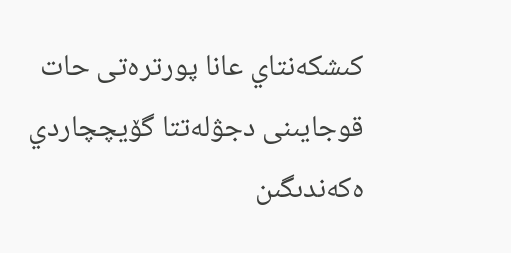كىشكەنتاي عانا پورترەتى حات قوجايىنى دجۋلەتتا گۆيچچاردي ەكەندىگىن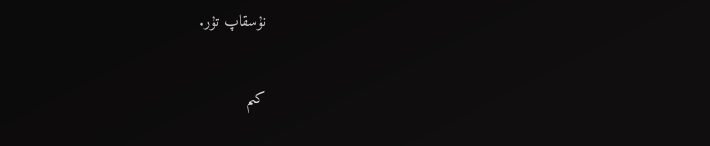نۇسقاپ تۇر.

كىم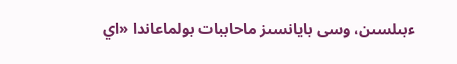ءبىلسىن، وسى بايانسىز ماحاببات بولماعاندا «اي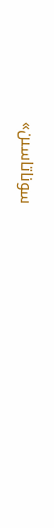سوناتاسىن»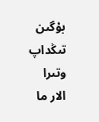بۇگىن تىڭداپ وتىرا الار ما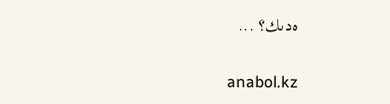ەدىك؟ ...

 anabol.kz